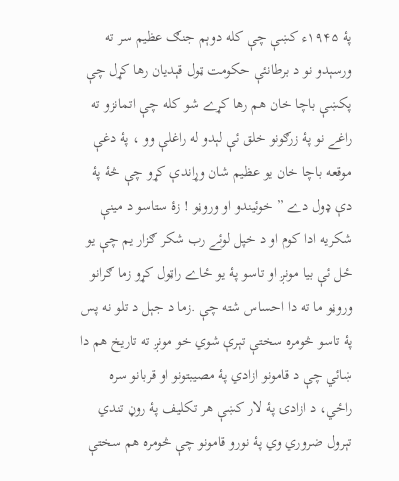پۀ ۱۹۴۵ء کښې چې کله دوېم جنګ عظيم سر ته ورسېدو نو د برطانئې حکومت ټول قېديان رها کړل چې پکښې باچا خان هم رها کړے شو کله چې اتمانزو ته راغے نو پۀ زرګونو خلق ئې لېدو له راغلې وو ، پۀ دغې موقعه باچا خان يو عظيم شان وړاندې کړو چې څۀ پۀ دې ډول دے ” خوئيندو او وروڼو ! زۀ ستاسو د مينې شکريه ادا کوم او د خپل لوئے رب شکر ګزار يم چې يو ځل ئې بيا مونږ او تاسو پۀ يو ځاے راټول کړو زما ګرانو وروڼو ما ته دا احساس شته چې .زما د جېل د تلو نه پس پۀ تاسو څومره سختې تېرې شوي خو مونږ ته تاريخ هم دا ښائي چې د قامونو ازادي پۀ مصيبتونو او قربانو سره راځي، د ازادۍ پۀ لار کښې هر تکليف پۀ روڼ تندي تېرول ضروري وي پۀ نورو قامونو چې څومره هم سختې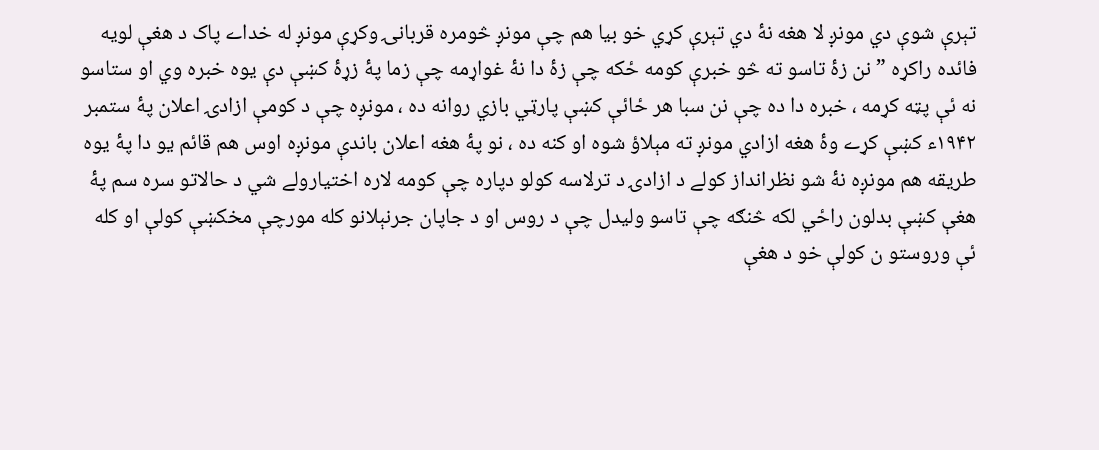تېرې شوې دي مونږ لا هغه نۀ دي تېرې کړي خو بيا هم چې مونږ څومره قربانۍ وکړې مونږ له خداے پاک د هغې لويه فائده راکړه ” نن زۀ تاسو ته څو خبرې کومه ځکه چې زۀ دا نۀ غواړمه چې زما پۀ زړۀ کښې دې يوه خبره وي او ستاسو نه ئې پټه کړمه ، خبره دا ده چې نن سبا هر ځائې کښې پارټي بازي روانه ده ، مونږه چې د کومې ازادۍ اعلان پۀ ستمبر ۱۹۴۲ء کښې کړے وۀ هغه ازادي مونږ ته مېلاؤ شوه او کنه ده ، نو پۀ هغه اعلان باندې مونږه اوس هم قائم يو دا پۀ يوه طريقه هم مونږه نۀ شو نظرانداز کولے د ازادۍ د ترلاسه کولو دپاره چې کومه لاره اختيارولے شي د حالاتو سره سم پۀ هغې کښې بدلون راځي لکه څنګه چې تاسو وليدل چې د روس او د جاپان جرنېلانو کله مورچې مخکښې کولې او کله ئې وروستو ن کولې خو د هغې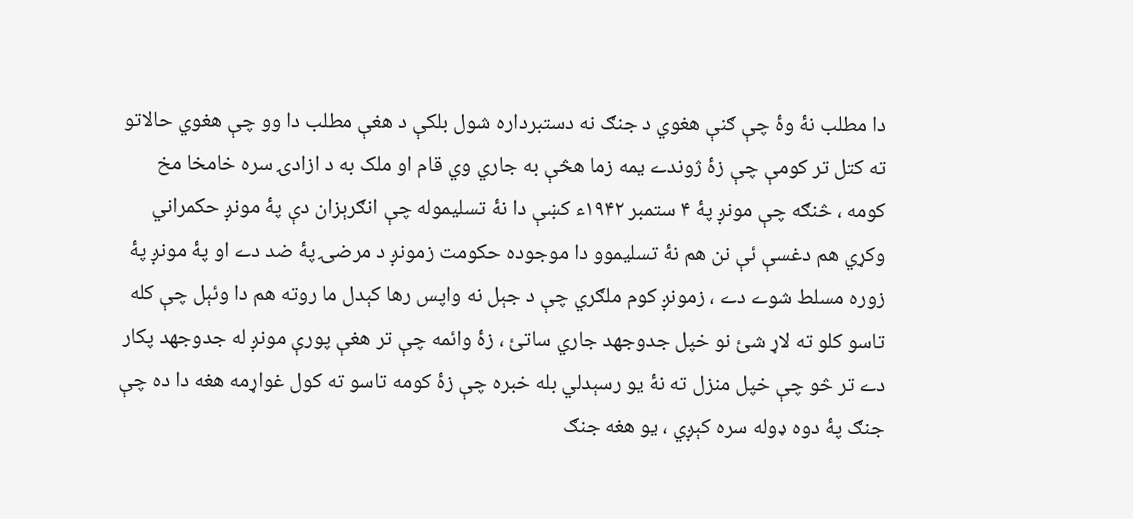دا مطلب نۀ وۀ چې ګنې هغوي د جنګ نه دستبرداره شول بلکې د هغې مطلب دا وو چې هغوي حالاتو ته کتل تر کومې چې زۀ ژوندے يمه زما هڅې به جاري وي قام او ملک به د ازادۍ سره خامخا مخ کومه ، څنګه چې مونږ پۀ ۴ ستمبر ۱۹۴۲ء کښې دا نۀ تسليموله چې انګرېزان دې پۀ مونږ حکمراني وکړي هم دغسې ئې نن هم نۀ تسليموو دا موجوده حکومت زمونږ د مرضۍ پۀ ضد دے او پۀ مونږ پۀ زوره مسلط شوے دے ، زمونږ کوم ملګري چې د جېل نه واپس رها کېدل ما روته هم دا وئېل چې کله تاسو کلو ته لاړ شئ نو خپل جدوجهد جاري ساتئ ، زۀ وائمه چې تر هغې پورې مونږ له جدوجهد پکار دے تر څو چې خپل منزل ته نۀ يو رسېدلي بله خبره چې زۀ کومه تاسو ته کول غواړمه هغه دا ده چې جنګ پۀ دوه ډوله سره کېږي ، يو هغه جنګ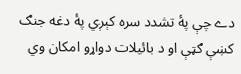دے چې پۀ تشدد سره کېږي پۀ دغه جنګ کښې ګټې او د بائيلات دواړو امکان وي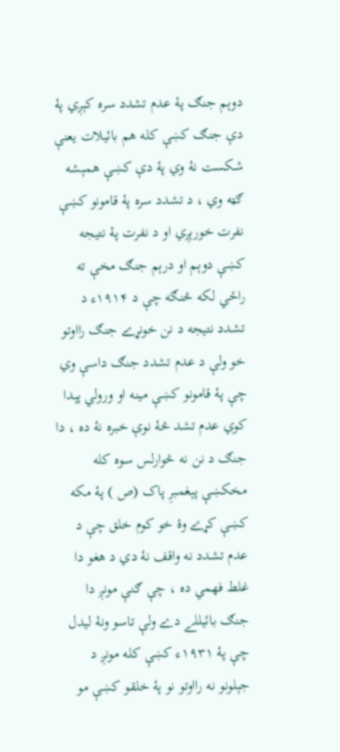دوېم جنګ پۀ عدم تشدد سره کېږي پۀ دې جنګ کښې کله هم بائيلات يعنې شکست نۀ وي پۀ دې کښې همېشه ګټه وي ، د تشدد سره پۀ قامونو کښې نفرت خورېږي او د نفرت پۀ نتيجه کښې دوېم او درېم جنګ مخې ته راځي لکه څنګه چې د ۱۹۱۴ء د تشدد نتيجه د نن خونړے جنګ رااوتو خو ولې د عدم تشدد جنګ داسې وي چې پۀ قامونو کښې مينه او ورولي پېدا کوي عدم تشد څۀ نوې خبره نۀ ده ، دا جنګ د نن نه څوارلس سوه کله مخکښې پېغمبرِ پاک (ص ) پۀ مکه کښې کړے وۀ خو کوم خلق چې د عدم تشدد نه واقف نۀ دي د هغو دا غلط فهمي ده ، چې ګنې مونږ دا جنګ بائيللے دے ولې تاسو ونۀ ليدل چې پۀ ۱۹۳۱ء کښې کله مونږ د جېلونو نه رااوتو نو پۀ خلقو کښې مو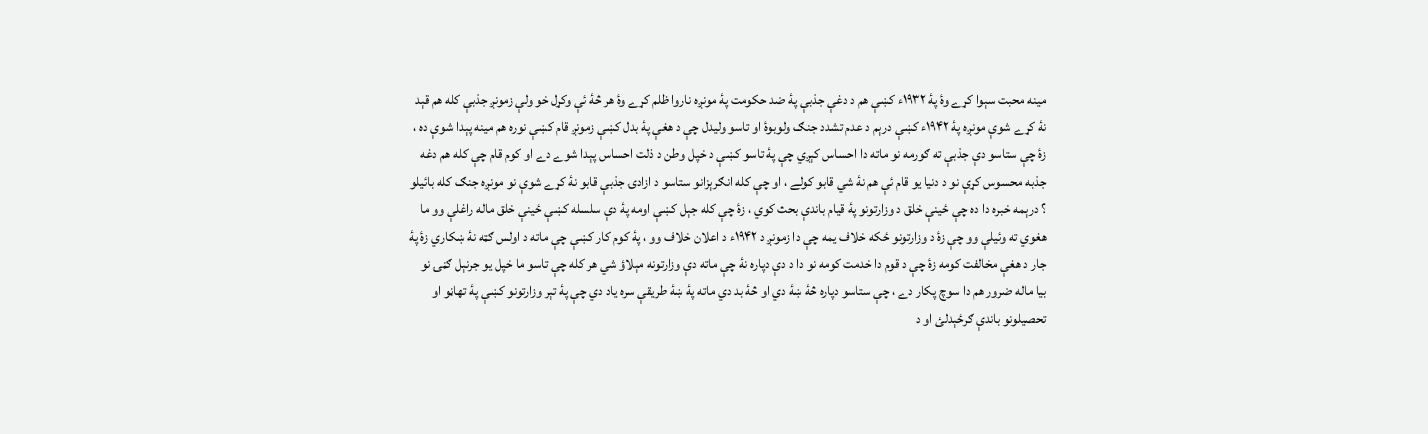مينه محبت سېوا کړے وۀ پۀ ۱۹۳۲ء کښې هم د دغې جذبې پۀ ضد حکومت پۀ مونږه ناروا ظلم کړے وۀ هر څۀ ئې وکړل خو ولې زمونږ جذبې کله هم قېد نۀ کړے شوې مونږه پۀ ۱۹۴۲ء کښې درېم د عدم تشدد جنګ ولوبوۀ او تاسو وليدل چې د هغې پۀ بدل کښې زمونږ قام کښې نوره هم مينه پېدا شوې ده ، زۀ چې ستاسو دې جذبې ته ګورمه نو ماته دا احساس کېږي چې پۀ تاسو کښې د خپل وطن د ذلت احساس پېدا شوے دے او کوم قام چې کله هم دغه جذبه محسوس کړې نو د دنيا يو قام ئې هم نۀ شي قابو کولے ، او چې کله انګرېزانو ستاسو د ازادۍ جذبې قابو نۀ کړے شوې نو مونږه جنګ کله بائيلو ؟ درېمه خبره دا ده چې ځينې خلق د وزارتونو پۀ قيام باندې بحث کوي ، زۀ چې کله جېل کښې اومه پۀ دې سلسله کښې ځينې خلق ماله راغلې وو ما هغوي ته وئيلې وو چې زۀ د وزارتونو ځکه خلاف يمه چې دا زمونږ د ۱۹۴۲ء د اعلان خلاف وو ، پۀ کوم کار کښې چې ماته د اولس ګټه نۀ ښکاري زۀ پۀ جار د هغې مخالفت کومه زۀ چې د قوم دا خدمت کومه نو دا د دې دپاره نۀ چې ماته دې وزارتونه مېلاؤ شي هر کله چې تاسو ما خپل يو جرنېل ګڼۍ نو بيا ماله ضرور هم دا سوچ پکار دے ، چې ستاسو دپاره څۀ ښۀ دي او څۀ بد دي ماته پۀ ښۀ طريقې سره ياد دي چې پۀ تېر وزارتونو کښې پۀ تهاڼو او تحصيلونو باندې ګرځېدلئ او د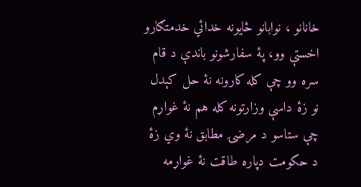خانانو ، نوابانو ځايونه خدائي خدمتګارو اخستې وو، پۀ سفارشونو باندې د قام سره وو چې کله کارونه نۀ حل کېدل نو زۀ داسې وزارتونه کله هم نۀ غواړم چې ستاسو د مرضۍ مطابق نۀ وي زۀ د حکومت دپاره طاقت نۀ غواړمه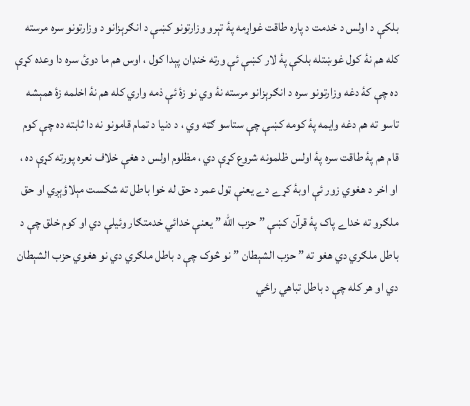بلکې د اولس د خدمت د پاره طاقت غواړمه پۀ تېرو وزارتونو کښې د انګرېزانو د وزارتونو سره مرسته کله هم نۀ کول غوښتله بلکې پۀ لار کښې ئې ورته خنډان پېدا کول ، اوس هم ما دوئ سره دا وعده کړې ده چې کۀ دغه وزارتونو سره د انګرېزانو مرسته نۀ وي نو زۀ ئې ذمه واري کله هم نۀ اخلمه زۀ همېشه تاسو ته هم دغه وايمه پۀ کومه کښې چې ستاسو ګټه وي ، د دنيا د تمام قامونو نه دا ثابته ده چې کوم قام هم پۀ طاقت سره پۀ اولس ظلمونه شروع کړې دي ، مظلوم اولس د هغې خلاف نعره پورته کړې ده ، او اخر د هغوي زور ئې اوبۀ کړے دے يعنې ټول عمر د حق له خوا باطل ته شکست مېلاؤېږي او حق ملګرو ته خداے پاک پۀ قرآن کښې ” حزب الله ” يعنې خدائي خدمتګار وئيلې دي او کوم خلق چې د باطل ملګري دي هغو ته ” حزب الشېطان ” نو څوک چې د باطل ملګري دي نو هغوي حزب الشېطان دي او هر کله چې د باطل تباهي راځي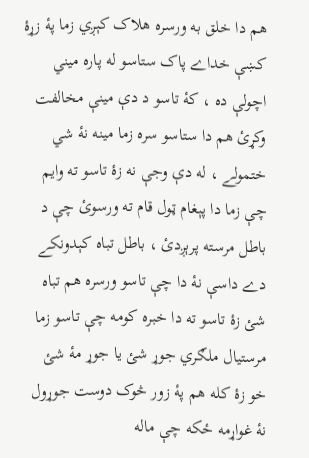هم دا خلق به ورسره هلاک کېږي زما پۀ زړۀ کښې خداے پاک ستاسو له پاره ميني اچولې ده ، کۀ تاسو د دې مينې مخالفت وکړئ هم دا ستاسو سره زما مينه نۀ شي ختمولے ، له دې وجې نه زۀ تاسو ته وايم چې زما دا پېغام ټول قام ته ورسوئ چې د باطل مرسته پرېږدئ ، باطل تباه کېدونکے دے داسې نۀ دا چې تاسو ورسره هم تباه شئ زۀ تاسو ته دا خبره کومه چې تاسو زما مرستيال ملګري جوړ شئ يا جوړ مۀ شئ خو زۀ کله هم پۀ زور څوک دوست جوړول نۀ غواړمه ځکه چې ماله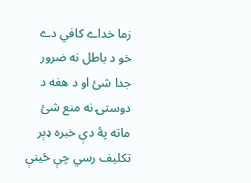زما خداے کافي دے خو د باطل نه ضرور جدا شئ او د هغه د دوستۍ نه منع شئ ماته پۀ دې خبره ډېر تکليف رسي چې ځينې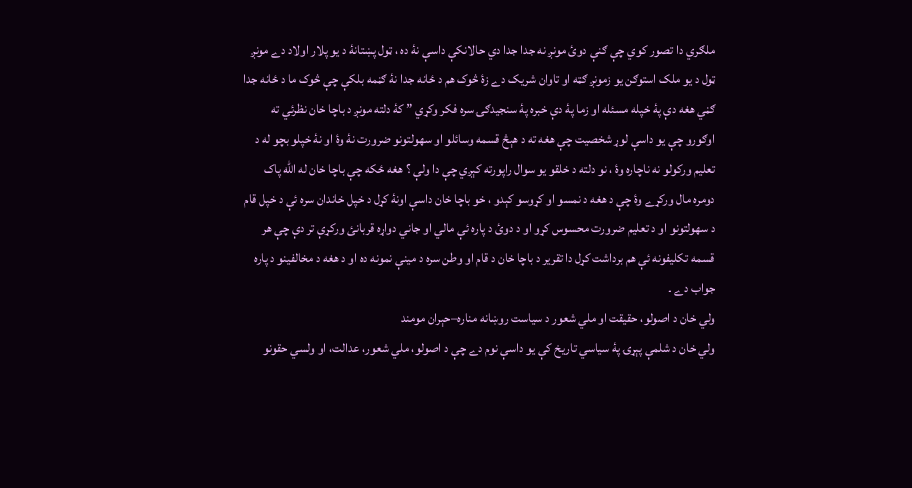ملګري دا تصور کوي چې ګنې دوئ مونږ نه جدا جدا دي حالانکې داسې نۀ ده ، ټول پښتانۀ د يو پلار اولاد دے مونږ ټول د يو ملک استوګن يو زمونږ ګټه او تاوان شريک دے زۀ څوک هم د ځانه جدا نۀ ګڼمه بلکې چې څوک ما د ځانه جدا ګڼي هغه دې پۀ خپله مسئله او زما پۀ دې خبره پۀ سنجيدګۍ سره فکر وکړي ” کۀ دلته مونږ د باچا خان نظرئي ته اوګورو چې يو داسې لوړ شخصيت چې هغه ته د هېڅ قسمه وسائلو او سهولتونو ضرورت نۀ وۀ او نۀ خپلو بچو له د تعليم ورکولو نه ناچاره وۀ ، نو دلته د خلقو يو سوال راپورته کېږي چې دا ولې ؟ هغه ځکه چې باچا خان له الله پاک دومره مال ورکړے وۀ چې د هغه د نمسو او کړوسو کېدو ، خو باچا خان داسې اونۀ کړل د خپل خاندان سره ئې د خپل قام د سهولتونو او د تعليم ضرورت محسوس کړو او د دوئ د پاره ئې مالي او جاني دواړه قربانئ ورکړې تر دې چې هر قسمه تکليفونه ئې هم برداشت کړل دا تقرير د باچا خان د قام او وطن سره د مينې نمونه ده او د هغه د مخالفينو د پاره جواب دے ۔
ولي خان د اصولو، حقيقت او ملي شعور د سياست روښانه مناره–حېران مومند
ولي خان د شلمې پېړۍ پۀ سياسي تاريخ کې يو داسې نوم دے چې د اصولو، ملي شعور، عدالت، او ولسي حقونو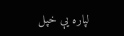لپاره يې خپل